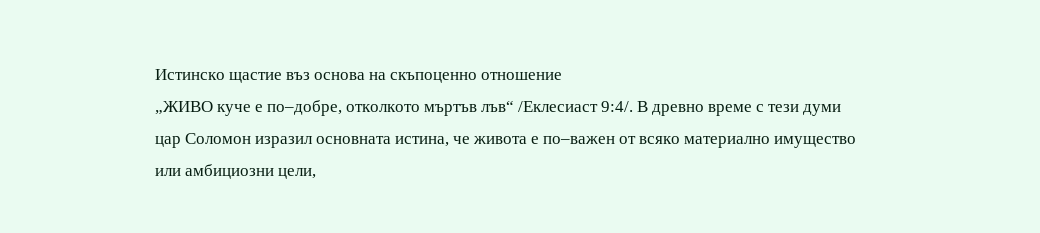Истинско щастие въз основа на скъпоценно отношение
„ЖИВО куче е по–добре, отколкото мъртъв лъв“ /Еклесиаст 9:4/. В древно време с тези думи цар Соломон изразил основната истина, че живота е по–важен от всяко материално имущество или амбициозни цели,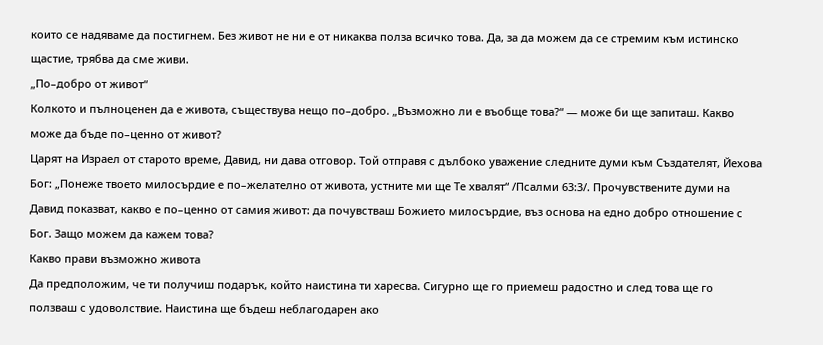които се надяваме да постигнем. Без живот не ни е от никаква полза всичко това. Да, за да можем да се стремим към истинско щастие, трябва да сме живи.
„По–добро от живот“
Колкото и пълноценен да е живота, съществува нещо по–добро. „Възможно ли е въобще това?“ — може би ще запиташ. Какво може да бъде по–ценно от живот?
Царят на Израел от старото време, Давид, ни дава отговор. Той отправя с дълбоко уважение следните думи към Създателят, Йехова Бог: „Понеже твоето милосърдие е по–желателно от живота, устните ми ще Те хвалят“ /Псалми 63:3/. Прочувствените думи на Давид показват, какво е по–ценно от самия живот: да почувстваш Божието милосърдие, въз основа на едно добро отношение с Бог. Защо можем да кажем това?
Какво прави възможно живота
Да предположим, че ти получиш подарък, който наистина ти харесва. Сигурно ще го приемеш радостно и след това ще го ползваш с удоволствие. Наистина ще бъдеш неблагодарен ако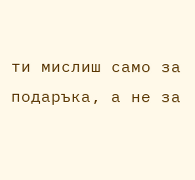ти мислиш само за подаръка, а не за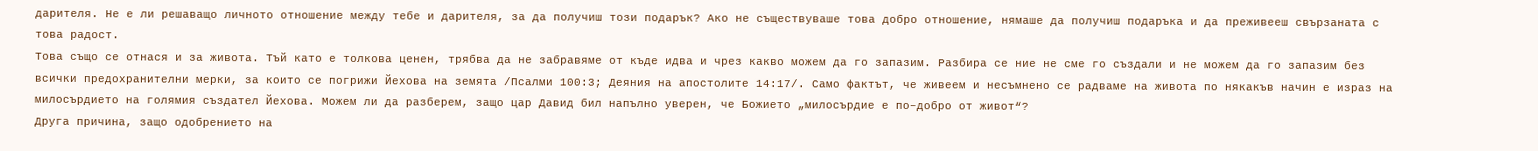дарителя. Не е ли решаващо личното отношение между тебе и дарителя, за да получиш този подарък? Ако не съществуваше това добро отношение, нямаше да получиш подаръка и да преживееш свързаната с това радост.
Това също се отнася и за живота. Тъй като е толкова ценен, трябва да не забравяме от къде идва и чрез какво можем да го запазим. Разбира се ние не сме го създали и не можем да го запазим без всички предохранителни мерки, за които се погрижи Йехова на земята /Псалми 100:3; Деяния на апостолите 14:17/. Само фактът, че живеем и несъмнено се радваме на живота по някакъв начин е израз на милосърдието на голямия създател Йехова. Можем ли да разберем, защо цар Давид бил напълно уверен, че Божието „милосърдие е по–добро от живот“?
Друга причина, защо одобрението на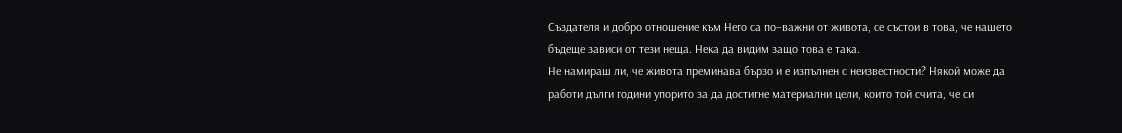Създателя и добро отношение към Него са по–важни от живота, се състои в това, че нашето бъдеще зависи от тези неща. Нека да видим защо това е така.
Не намираш ли, че живота преминава бързо и е изпълнен с неизвестности? Някой може да работи дълги години упорито за да достигне материални цели, които той счита, че си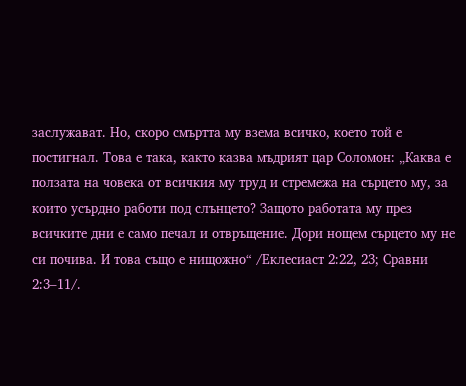заслужават. Но, скоро смъртта му взема всичко, което той е постигнал. Това е така, както казва мъдрият цар Соломон: „Каква е ползата на човека от всичкия му труд и стремежа на сърцето му, за които усърдно работи под слънцето? Защото работата му през всичките дни е само печал и отвръщение. Дори нощем сърцето му не си почива. И това също е нищожно“ /Еклесиаст 2:22, 23; Сравни 2:3–11/.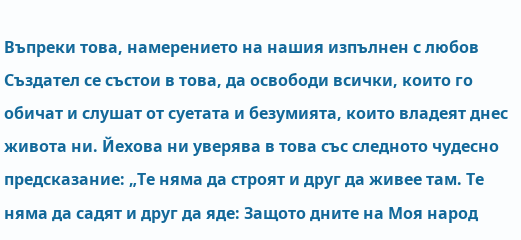Въпреки това, намерението на нашия изпълнен с любов Създател се състои в това, да освободи всички, които го обичат и слушат от суетата и безумията, които владеят днес живота ни. Йехова ни уверява в това със следното чудесно предсказание: „Те няма да строят и друг да живее там. Те няма да садят и друг да яде: Защото дните на Моя народ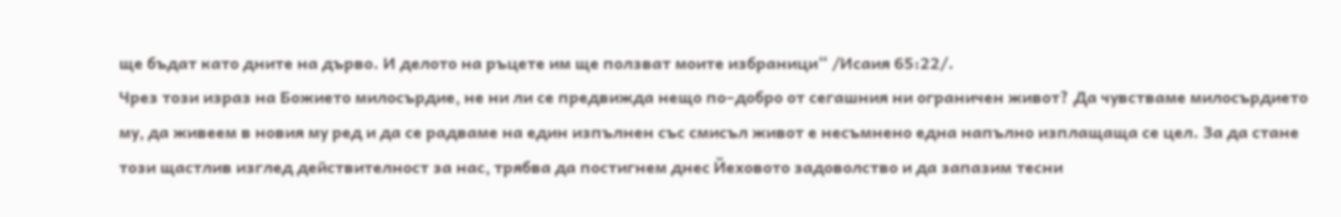ще бъдат като дните на дърво. И делото на ръцете им ще ползват моите избраници“ /Исаия 65:22/.
Чрез този израз на Божието милосърдие, не ни ли се предвижда нещо по–добро от сегашния ни ограничен живот? Да чувстваме милосърдието му, да живеем в новия му ред и да се радваме на един изпълнен със смисъл живот е несъмнено една напълно изплащаща се цел. За да стане този щастлив изглед действителност за нас, трябва да постигнем днес Йеховото задоволство и да запазим тесни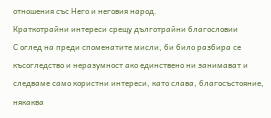отношения със Него и неговия народ.
Краткотрайни интереси срещу дълготрайни благословии
С оглед на преди споменатите мисли, би било разбира се късогледство и неразумност ако единствено ни занимават и следваме само користни интереси, като слава, благосъстояние, някаква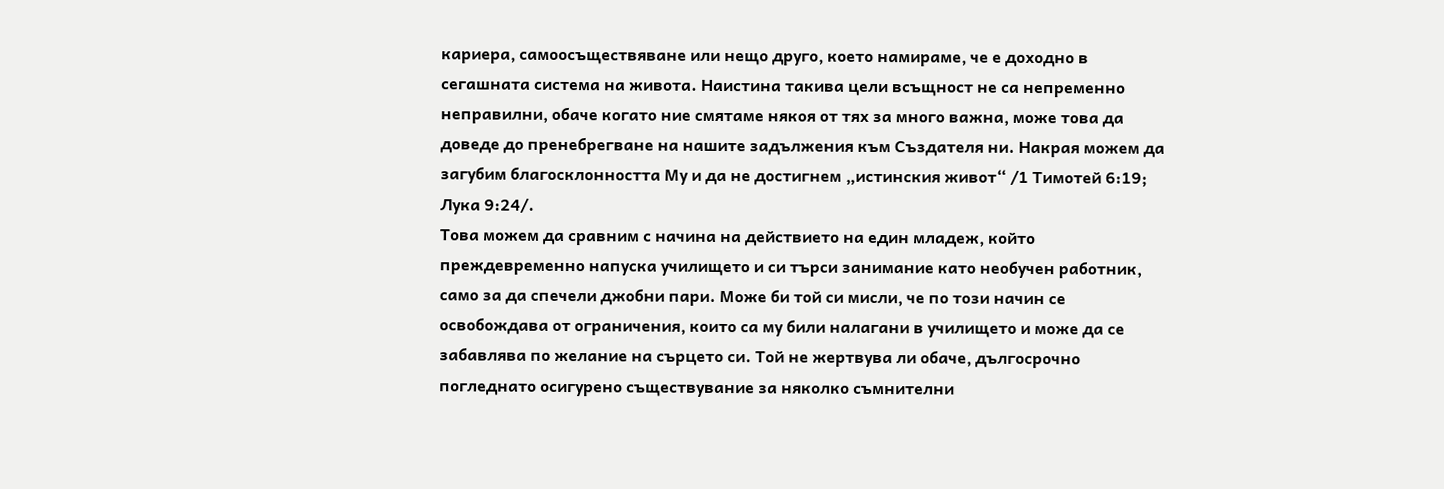кариера, самоосъществяване или нещо друго, което намираме, че е доходно в сегашната система на живота. Наистина такива цели всъщност не са непременно неправилни, обаче когато ние смятаме някоя от тях за много важна, може това да доведе до пренебрегване на нашите задължения към Създателя ни. Накрая можем да загубим благосклонността Му и да не достигнем „истинския живот“ /1 Тимотей 6:19; Лука 9:24/.
Това можем да сравним с начина на действието на един младеж, който преждевременно напуска училището и си търси занимание като необучен работник, само за да спечели джобни пари. Може би той си мисли, че по този начин се освобождава от ограничения, които са му били налагани в училището и може да се забавлява по желание на сърцето си. Той не жертвува ли обаче, дългосрочно погледнато осигурено съществувание за няколко съмнителни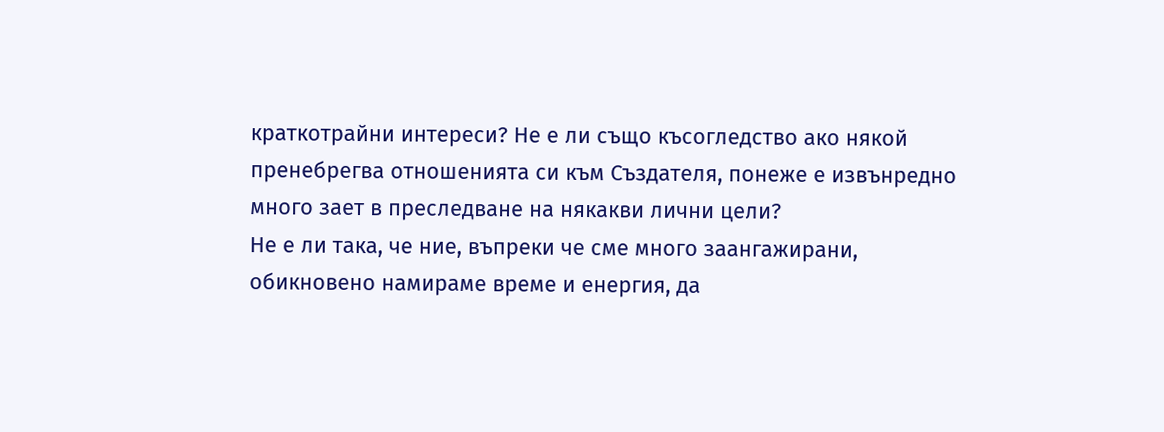краткотрайни интереси? Не е ли също късогледство ако някой пренебрегва отношенията си към Създателя, понеже е извънредно много зает в преследване на някакви лични цели?
Не е ли така, че ние, въпреки че сме много заангажирани, обикновено намираме време и енергия, да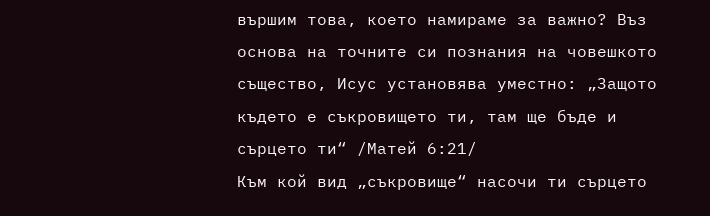вършим това, което намираме за важно? Въз основа на точните си познания на човешкото същество, Исус установява уместно: „Защото където е съкровището ти, там ще бъде и сърцето ти“ /Матей 6:21/
Към кой вид „съкровище“ насочи ти сърцето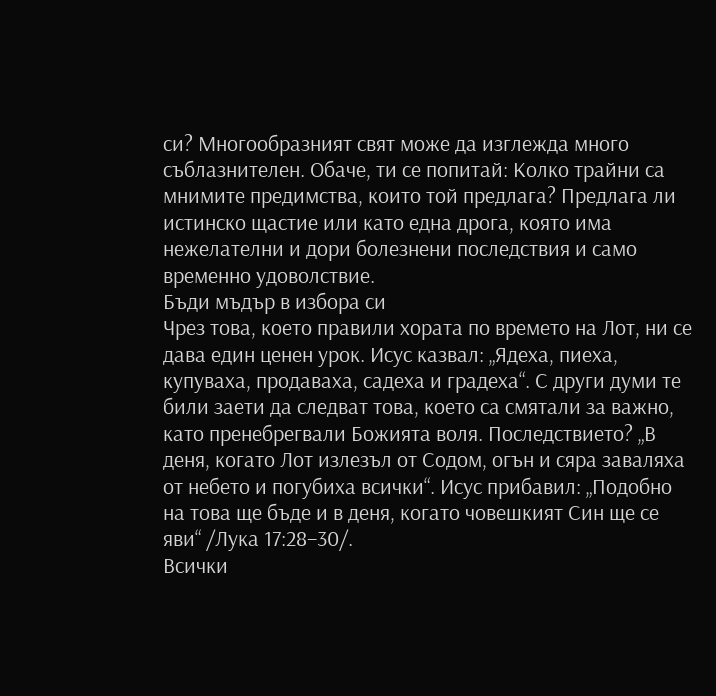си? Многообразният свят може да изглежда много съблазнителен. Обаче, ти се попитай: Колко трайни са мнимите предимства, които той предлага? Предлага ли истинско щастие или като една дрога, която има нежелателни и дори болезнени последствия и само временно удоволствие.
Бъди мъдър в избора си
Чрез това, което правили хората по времето на Лот, ни се дава един ценен урок. Исус казвал: „Ядеха, пиеха, купуваха, продаваха, садеха и градеха“. С други думи те били заети да следват това, което са смятали за важно, като пренебрегвали Божията воля. Последствието? „В деня, когато Лот излезъл от Содом, огън и сяра заваляха от небето и погубиха всички“. Исус прибавил: „Подобно на това ще бъде и в деня, когато човешкият Син ще се яви“ /Лука 17:28–30/.
Всички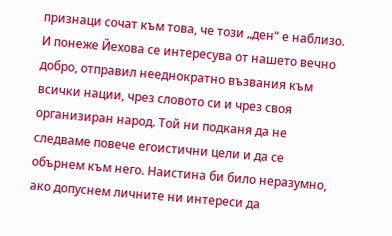признаци сочат към това, че този „ден“ е наблизо. И понеже Йехова се интересува от нашето вечно добро, отправил нееднократно възвания към всички нации, чрез словото си и чрез своя организиран народ. Той ни подканя да не следваме повече егоистични цели и да се обърнем към него. Наистина би било неразумно, ако допуснем личните ни интереси да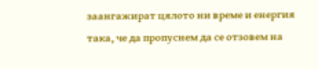заангажират цялото ни време и енергия така, че да пропуснем да се отзовем на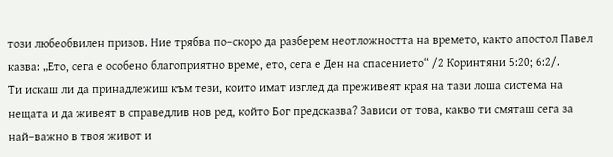този любеобвилен призов. Ние трябва по–скоро да разберем неотложността на времето, както апостол Павел казва: „Ето, сега е особено благоприятно време, ето, сега е Ден на спасението“ /2 Коринтяни 5:20; 6:2/.
Ти искаш ли да принадлежиш към тези, които имат изглед да преживеят края на тази лоша система на нещата и да живеят в справедлив нов ред, който Бог предсказва? Зависи от това, какво ти смяташ сега за най–важно в твоя живот и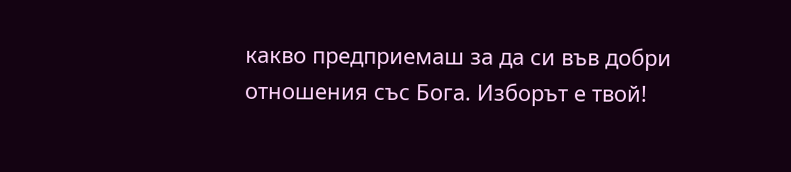какво предприемаш за да си във добри отношения със Бога. Изборът е твой!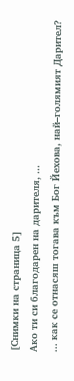[Снимки на страница 5]
Ако ти си благодарен на дарителя, ...
... как се отнасяш тогава към Бог Йехова, най–голямият Дарител?